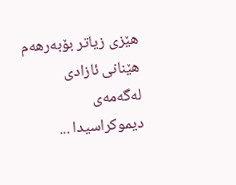هێزی زیاتر بۆبه‌رهه‌م هێنانی ئازادی له‌گه‌مه‌ی دیموكراسیدا ...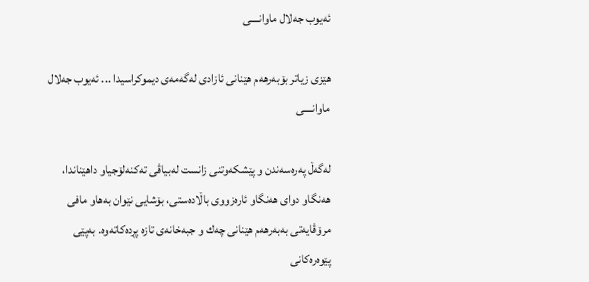ئه‌یوب جه‌لال ماوانــــی

هێزی زیاتر بۆبه‌رهه‌م هێنانی ئازادی له‌گه‌مه‌ی دیموكراسیدا ... ئه‌یوب جه‌لال ماوانــــی

له‌گه‌ڵ په‌ره‌سه‌ندن و پێشكه‌وتنی زانست له‌بیاڤی ته‌كنه‌لۆجیاو داهێناندا، هه‌نگاو دوای هه‌نگاو ئاره‌زووی باڵاده‌ستی، بۆشایی نێوان به‌هاو مافی مرۆڤایه‌تی به‌به‌رهه‌م هێنانی چه‌ك و جبه‌خانه‌ی تازه‌ پڕده‌كاته‌وه‌. به‌پێی پێوه‌ره‌كانی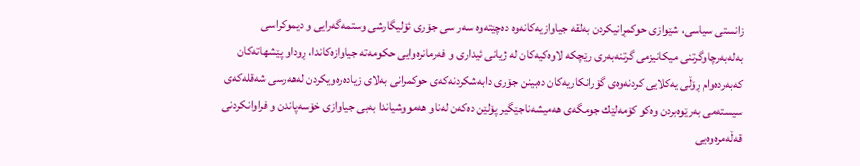زانستی سیاسی، شێوازی حوكمڕانیكردن به‌لقه‌ جیاوازیه‌كانه‌وه‌ ده‌چێته‌وه‌ سه‌ر سی جۆری ئۆلیگارشی وستمه‌گه‌رایی و دیموكراسی به‌له‌به‌رچاوگرتنی میكانیزمی گرتنه‌به‌ری رێچكه‌ لاوه‌كیه‌كان له‌ ژیانی ئیداری و فه‌رمانره‌وایی حكومه‌ته‌ جیاوازه‌كاندا، ڕوداو پێشهاته‌كان كه‌به‌رده‌وام ڕۆڵی یه‌كلایی كردنه‌وه‌ی گۆرانكاریه‌كان ده‌بینن جۆری دابه‌شكردنه‌كه‌ی حوكمرانی به‌لای زیاده‌ره‌ویكردن له‌هه‌رسی شه‌قله‌كه‌ی سیسته‌می به‌رێوه‌بردن وه‌كو كۆمه‌لێك جومگه‌ی هه‌میشه‌ناجێگیر پۆلێن ده‌كه‌ن له‌ناو هه‌مووشیاندا به‌بی جیاوازی خۆسه‌پاندن و فراوانكردنی قه‌ڵه‌مره‌وه‌یی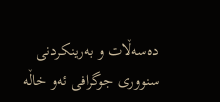ده‌سه‌ڵات و به‌رینكردنی سنووری جوگرافی ئه‌و خاڵه‌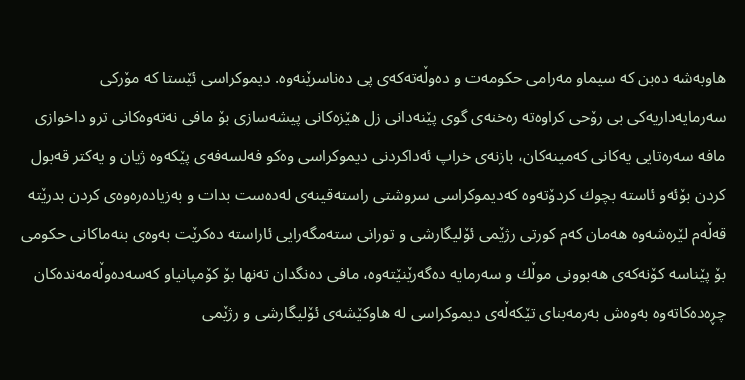هاوبه‌شه‌ ده‌بن كه‌ سیماو مه‌رامی حكومه‌ت و ده‌وڵه‌ته‌كه‌ی پی ده‌ناسرێنه‌وه‌. دیموكراسی ئێستا كه‌ مۆركی سه‌رمایه‌داریه‌كی بی رۆحی كراوه‌ته‌ ره‌خنه‌ی گوی پێنه‌دانی زل هێزه‌كانی پیشه‌سازی بۆ مافی نه‌ته‌وه‌كانی ترو داخوازی مافه‌ سه‌ره‌تایی یه‌كانی كه‌مینه‌كان، بازنه‌ی خراپ ئه‌داكردنی دیموكراسی وه‌كو فه‌لسه‌فه‌ی پێكه‌وه‌ ژیان و یه‌كتر قه‌بول كردن بۆئه‌و ئاسته‌ بچوك كردۆته‌وه‌ كه‌دیموكراسی سروشتی راسته‌قینه‌ی له‌ده‌ست بدات و به‌زیاده‌ره‌وه‌ی كردن بدرێته‌ قه‌ڵه‌م لێره‌شه‌وه‌ هه‌مان كه‌م كورتی رژێمی ئۆلیگارشی و تورانی سته‌مگه‌رایی ئاراسته‌ ده‌كرێت به‌وه‌ی بنه‌ماكانی حكومی بۆ پێناسه‌ كۆنه‌كه‌ی هه‌بوونی موڵك و سه‌رمایه‌ ده‌گه‌رێنێته‌وه‌، مافی ده‌نگدان ته‌نها بۆ كۆمپانیاو كه‌سه‌ده‌وڵه‌مه‌نده‌كان چڕه‌ده‌كاته‌وه‌ به‌وه‌ش به‌رمه‌بنای تێكه‌ڵه‌ی دیموكراسی له‌ هاوكێشه‌ی ئۆلیگارشی و رژێمی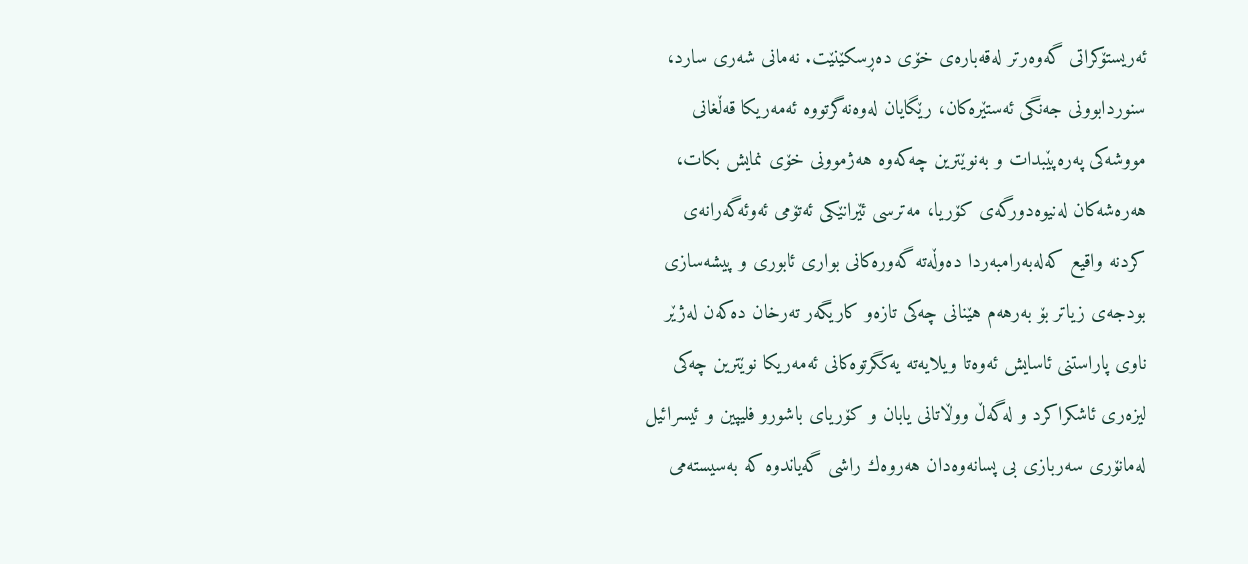ئه‌ریستۆكراتی گه‌وه‌رتر له‌قه‌باره‌ی خۆی ده‌ڕسكێنێت. نه‌مانی شه‌ری سارد، سنوردابوونی جه‌نگی ئه‌ستێره‌كان، رێگایان له‌وه‌نه‌گرتووه‌ ئه‌مه‌ریكا قه‌ڵغانی مووشه‌كی په‌ره‌پێبدات و به‌نوێترین چه‌كه‌وه‌ هه‌ژموونی خۆی نمایش بكات، هه‌ره‌شه‌كان له‌نیوه‌دورگه‌ی كۆریا، مه‌ترسی ئێرانێكی ئه‌تۆمی ئه‌وئه‌گه‌رانه‌ی كردنه‌ واقیع كه‌له‌به‌رامبه‌ردا ده‌وڵه‌ته‌ گه‌وره‌كانی بواری ئابوری و پیشه‌سازی بودجه‌ی زیاتر بۆ به‌رهه‌م هێنانی چه‌كی تازه‌و كاریگه‌ر ته‌رخان ده‌كه‌ن له‌ژێر ناوی پاراستنی ئاسایش ئه‌وه‌تا ویلایه‌ته‌ یه‌كگرتوه‌كانی ئه‌مه‌ریكا نوێترین چه‌كی لیزه‌ری ئاشكراكرد و له‌گه‌ڵ ووڵاتانی یابان و كۆریای باشورو فلیپین و ئیسرائیل له‌مانۆری سه‌ربازی بی پسانه‌وه‌دان هه‌روه‌ك راشی گه‌یاندوه‌ كه‌ به‌سیسته‌می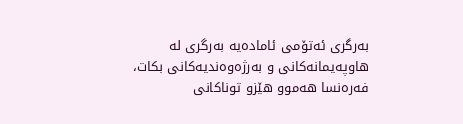به‌رگری ئه‌تۆمی ئاماده‌یه‌ به‌رگری له‌ هاوپه‌یمانه‌كانی و به‌رژه‌وه‌ندیه‌كانی بكات، فه‌ره‌نسا هه‌موو هێزو توناكانی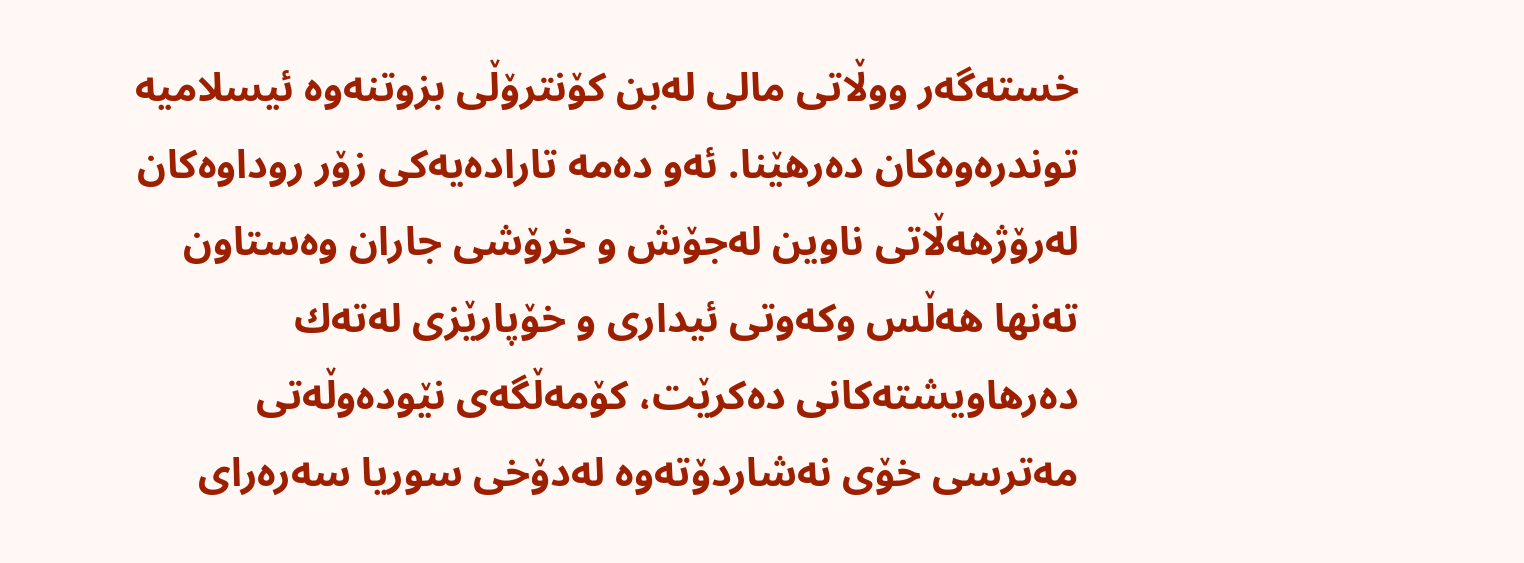خسته‌گه‌ر ووڵاتی مالی له‌بن كۆنترۆڵی بزوتنه‌وه‌ ئیسلامیه‌ توندره‌وه‌كان ده‌رهێنا. ئه‌و ده‌مه‌ تاراده‌یه‌كی زۆر روداوه‌كان له‌رۆژهه‌ڵاتی ناوین له‌جۆش و خرۆشی جاران وه‌ستاون ته‌نها هه‌ڵس وكه‌وتی ئیداری و خۆپارێزی له‌ته‌ك ده‌رهاویشته‌كانی ده‌كرێت، كۆمه‌ڵگه‌ی نێوده‌وڵه‌تی مه‌ترسی خۆی نه‌شاردۆته‌وه‌ له‌دۆخی سوریا سه‌ره‌رای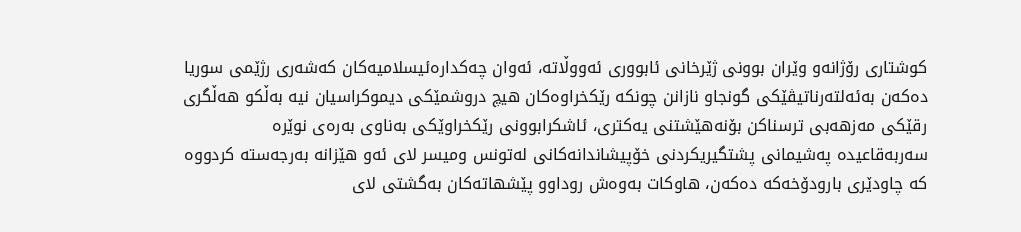كوشتاری رۆژانه‌و وێران بوونی ژێرخانی ئابووری ئه‌ووڵاته‌، ئه‌وان چه‌كداره‌ئیسلامیه‌كان كه‌شه‌ری رژێمی سوریا ده‌كه‌ن به‌ئه‌لته‌رناتیڤێكی گونجاو نازانن چونكه‌ رێكخراوه‌كان هیچ دروشمێكی دیموكراسیان نیه‌ به‌ڵكو هه‌ڵگری رقێكی مه‌زهه‌بی ترسناكن بۆنه‌هێشتنی یه‌كتری، ئاشكرابوونی رێكخراوێكی به‌ناوی به‌ره‌ی نوێره‌ سه‌ربه‌قاعیده‌ په‌شیمانی پشتگیریكردنی خۆپیشاندانه‌كانی له‌تونس ومیسر لای ئه‌و هێزانه‌ به‌رجه‌سته‌ كردووه‌ كه‌ چاودێری بارودۆخه‌كه‌ ده‌كه‌ن، هاوكات به‌وه‌ش روداوو پێشهاته‌كان به‌گشتی لای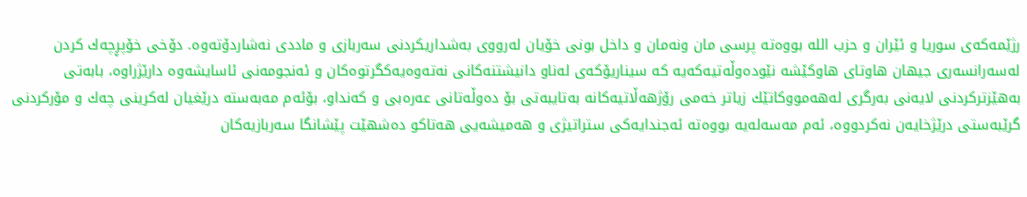رژێمه‌كه‌ی سوریا و ئێران و حزب الله‌ بووه‌ته‌ پرسی مان ونه‌مان و داخل بونی خۆیان له‌رووی به‌شداریكردنی سه‌ربازی و ماددی نه‌شاردۆته‌وه‌. دۆخی خۆپڕچه‌ك كردن له‌سه‌رانسه‌ری جیهان هاوتای هاوكێشه‌ نێوده‌وڵه‌تیه‌كه‌یه‌ كه‌ سیناریۆكه‌ی له‌ناو دانیشتنه‌كانی نه‌ته‌وه‌یه‌كگرتوه‌كان و ئه‌نجومه‌نی ئاسایشه‌وه‌ دارێژراوه‌، بابه‌تی به‌هێزتركردنی لایه‌نی به‌رگری له‌هه‌مووكاتێك زیاتر خه‌می رۆژهه‌ڵاتیه‌كانه‌ به‌تایبه‌تی بۆ ده‌وڵه‌تانی عه‌ره‌بی و كه‌نداو، بۆئه‌م مه‌به‌سته‌ درێغیان له‌كرینی چه‌ك و مۆركردنی گرێبه‌ستی درێژخایه‌ن نه‌كردووه‌، ئه‌م مه‌سه‌له‌یه‌ بووه‌ته‌ ئه‌جندایه‌كی ستراتیژی و هه‌میشه‌یی هه‌تاكو ده‌شهێت پێشانگا سه‌ربازیه‌كان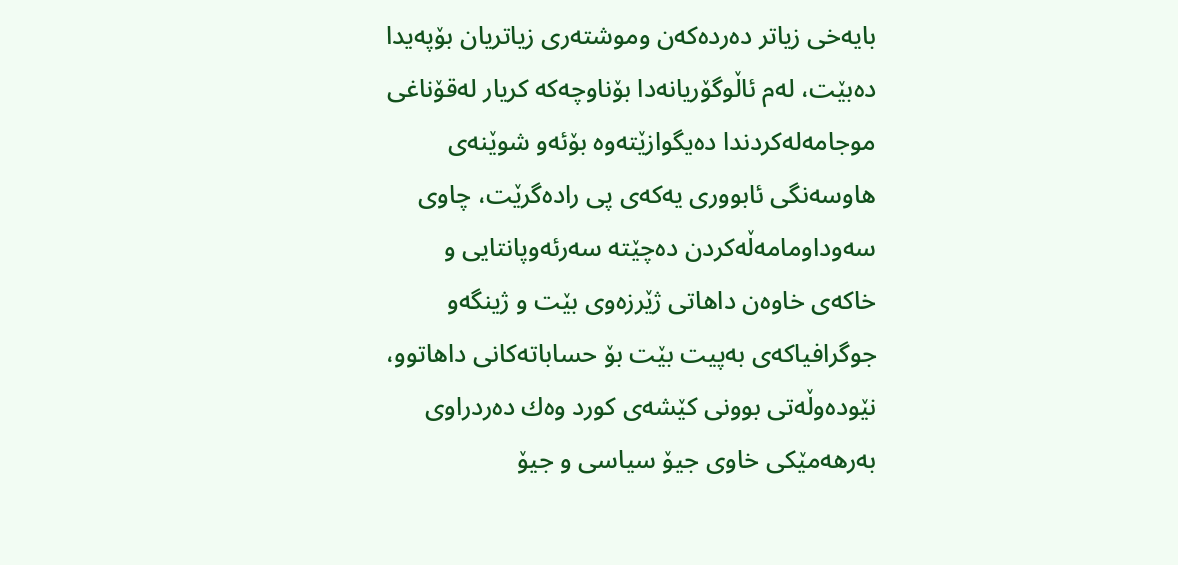بایه‌خی زیاتر ده‌رده‌كه‌ن وموشته‌ری زیاتریان بۆپه‌یدا ده‌بێت، له‌م ئاڵوگۆریانه‌دا بۆناوچه‌كه‌ كریار له‌قۆناغی موجامه‌له‌كردندا ده‌یگوازێته‌وه‌ بۆئه‌و شوێنه‌ی هاوسه‌نگی ئابووری یه‌كه‌ی پی راده‌گرێت، چاوی سه‌وداومامه‌ڵه‌كردن ده‌چێته‌ سه‌رئه‌وپانتایی و خاكه‌ی خاوه‌ن داهاتی ژێرزه‌وی بێت و ژینگه‌و جوگرافیاكه‌ی به‌پیت بێت بۆ حساباته‌كانی داهاتوو، نێوده‌وڵه‌تی بوونی كێشه‌ی كورد وه‌ك ده‌ردراوی به‌رهه‌مێكی خاوی جیۆ سیاسی و جیۆ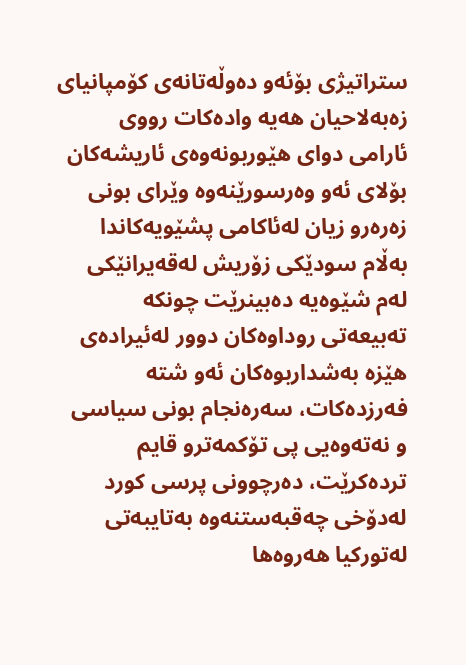ستراتیژی بۆئه‌و ده‌وڵه‌تانه‌ی كۆمپانیای زه‌به‌لاحیان هه‌یه‌ واده‌كات رووی ئارامی دوای هێوربونه‌وه‌ی ئاریشه‌كان بۆلای ئه‌و وه‌رسورێنه‌وه‌ وێرای بونی زه‌ره‌رو زیان له‌ئاكامی پشێویه‌كاندا به‌ڵام سودێكی زۆریش له‌قه‌یرانێكی له‌م شێوه‌یه‌ ده‌بینرێت چونكه‌ ته‌بیعه‌تی روداوه‌كان دوور له‌ئیراده‌ی هێزه‌ به‌شداربوه‌كان ئه‌و شته‌ فه‌رزده‌كات، سه‌ره‌نجام بونی سیاسی و نه‌ته‌وه‌یی پی تۆكمه‌ترو قایم ترده‌كرێت، ده‌رچوونی پرسی كورد له‌دۆخی چه‌قبه‌ستنه‌وه‌ به‌تایبه‌تی له‌توركیا هه‌روه‌ها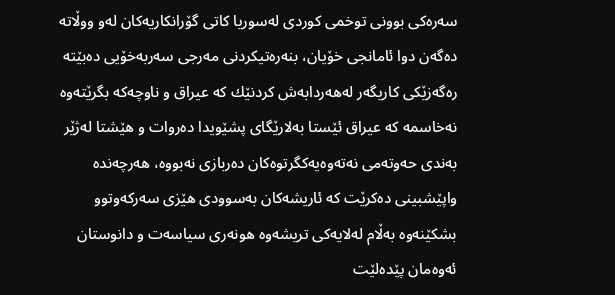سه‌ره‌كی بوونی توخمی كوردی له‌سوریا كاتی گۆرانكاریه‌كان له‌و ووڵاته‌ ده‌گه‌ن دوا ئامانجی خۆیان، بنه‌ره‌تیكردنی مه‌رجی سه‌ربه‌خۆیی ده‌بێته‌ ره‌گه‌زێكی كاریگه‌ر له‌هه‌ردابه‌ش كردنێك كه‌ عیراق و ناوچه‌كه‌ بگرێته‌وه‌ نه‌خاسمه‌ كه‌ عیراق ئێستا به‌لارێگای پشێویدا ده‌روات و هێشتا له‌ژێر به‌ندی حه‌وته‌می نه‌ته‌وه‌یه‌كگرتوه‌كان ده‌ربازی نه‌بووه‌، هه‌رچه‌نده‌ واپێشبینی ده‌كرێت كه‌ ئاریشه‌كان به‌سوودی هێزی سه‌ركه‌وتوو بشكێنه‌وه‌ به‌ڵام له‌لایه‌كی تریشه‌وه‌ هونه‌ری سیاسه‌ت و دانوستان ئه‌وه‌مان پێده‌لێت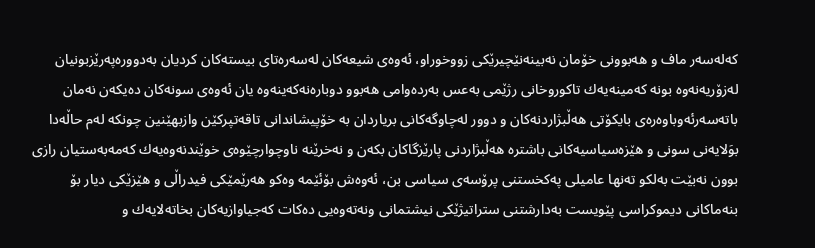كه‌له‌سه‌ر ماف و هه‌بوونی خۆمان نه‌بینه‌نێچیرێكی زووخوراو، ئه‌وه‌ی شیعه‌كان له‌سه‌ره‌تای بیسته‌كان كردیان به‌دووره‌په‌رێزبونیان له‌زۆریه‌نه‌وه‌ بونه‌ كه‌مینه‌یه‌ك تاكوروخانی رژێمی به‌عس به‌رده‌وامی هه‌بوو دوباره‌نه‌كه‌ینه‌وه‌ یان ئه‌وه‌ی سونه‌كان ده‌یكه‌ن نه‌مان باته‌سه‌رئه‌وباوه‌ره‌ی بایكۆتی هه‌ڵبژاردنه‌كان و دوور له‌چاوگه‌كانی بریاردان به‌ خۆپیشاندانی تاقه‌تپركێن وازبهێنین چونكه‌ له‌م حاڵه‌دا بوَلایه‌نی سونی و هێزه‌سیاسیه‌كانی باشتره‌ هه‌ڵبژاردنی پارێزگاكان بكه‌ن و نه‌خرێنه‌ ناوچوارچێوه‌ی خوێندنه‌وه‌یه‌ك كه‌مه‌به‌ستیان رازی بوون نه‌بێت به‌لكو ته‌نها عامیلی په‌كخستنی پرۆسه‌ی سیاسی بن، ئه‌وه‌ش بۆئێمه‌ وه‌كو هه‌رێمێكی فیدراڵی و هێزێكی دیار بۆ بنه‌ماكانی دیموكراسی پێویست به‌دارشتنی ستراتیژێكی نیشتمانی ونه‌ته‌وه‌یی ده‌كات كه‌جیاوازیه‌كان بخاته‌لایه‌ك و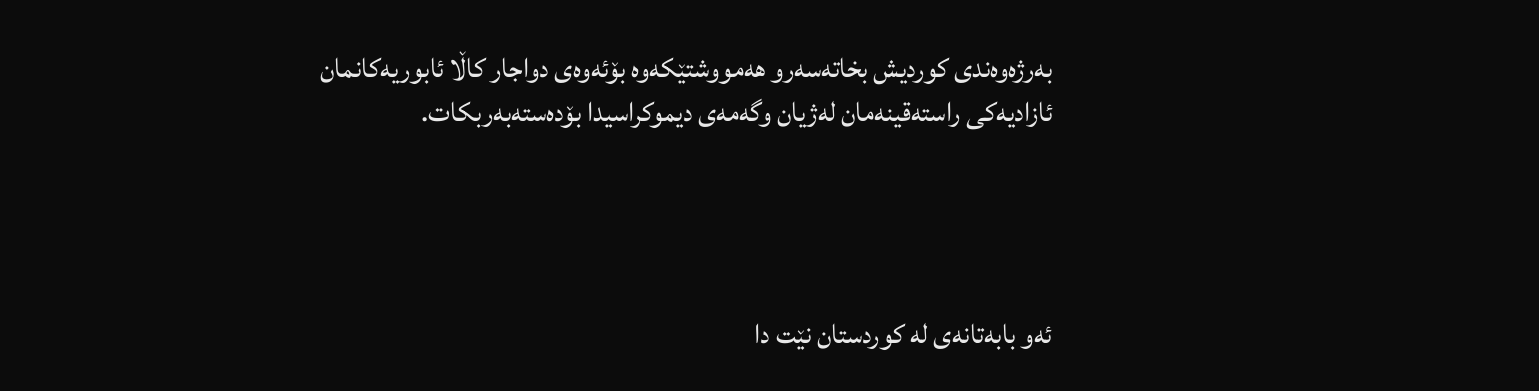به‌رژه‌وه‌ندی كوردیش بخاته‌سه‌رو هه‌مووشتێكه‌وه‌ بۆئه‌وه‌ی دواجار كاڵا ئابوریه‌كانمان ئازادیه‌كی راسته‌قینه‌مان له‌ژیان وگه‌مه‌ی دیموكراسیدا بۆده‌سته‌به‌ربكات.




ئه‌و بابه‌تانه‌ی له‌ کوردستان نێت دا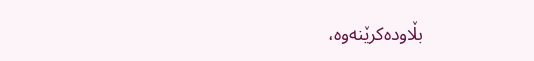بڵاوده‌کرێنه‌وه‌،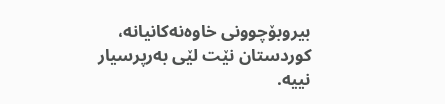بیروبۆچوونی خاوه‌نه‌کانیانه‌، کوردستان نێت لێی به‌رپرسیار نییه‌.